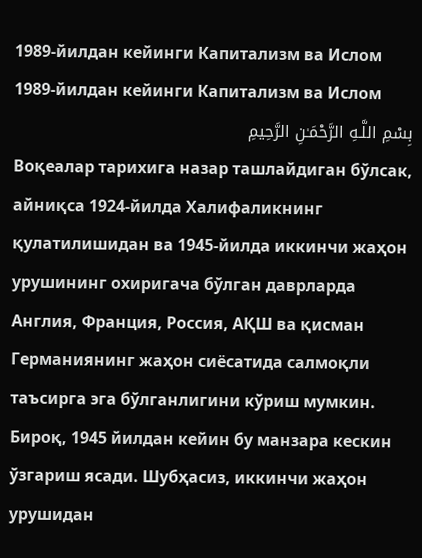1989-йилдан кейинги Капитализм ва Ислом
1989-йилдан кейинги Капитализм ва Ислом
بِسْمِ اللَّـهِ الرَّحْمَـٰنِ الرَّحِيمِ
Воқеалар тарихига назар ташлайдиган бўлсак, айниқса 1924-йилда Халифаликнинг қулатилишидан ва 1945-йилда иккинчи жаҳон урушининг охиригача бўлган даврларда Англия, Франция, Россия, АҚШ ва қисман Германиянинг жаҳон сиёсатида салмоқли таъсирга эга бўлганлигини кўриш мумкин. Бироқ, 1945 йилдан кейин бу манзара кескин ўзгариш ясади. Шубҳасиз, иккинчи жаҳон урушидан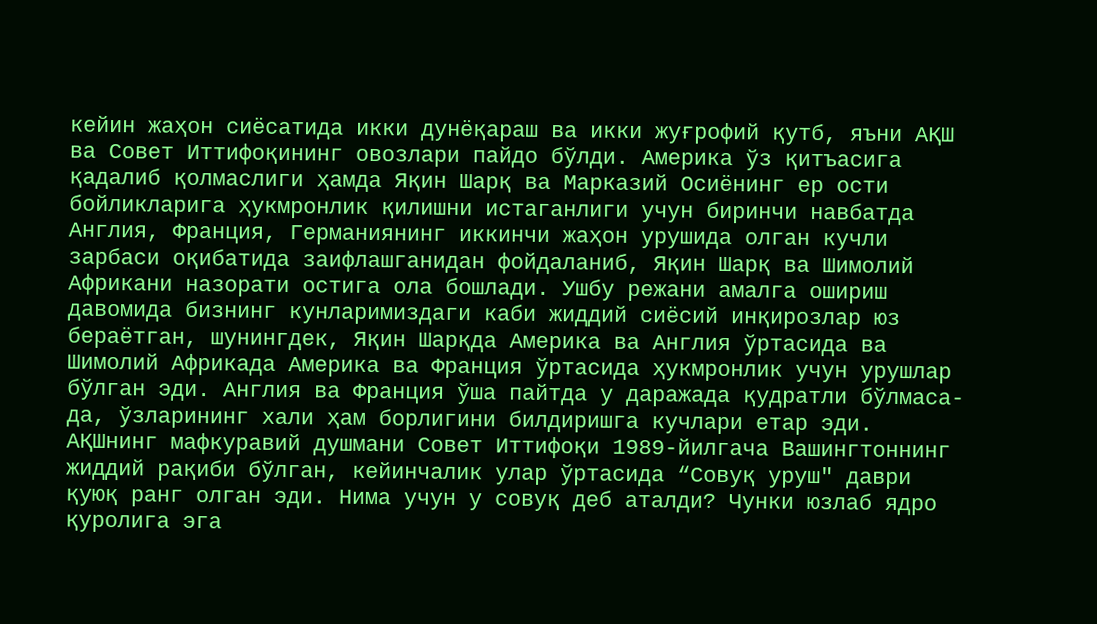кейин жаҳон сиёсатида икки дунёқараш ва икки жуғрофий қутб, яъни АҚШ ва Совет Иттифоқининг овозлари пайдо бўлди. Aмерика ўз қитъасига қадалиб қолмаслиги ҳамда Яқин Шарқ ва Марказий Осиёнинг ер ости бойликларига ҳукмронлик қилишни истаганлиги учун биринчи навбатда Англия, Франция, Германиянинг иккинчи жаҳон урушида олган кучли зарбаси оқибатида заифлашганидан фойдаланиб, Яқин Шарқ ва Шимолий Африкани назорати остига ола бошлади. Ушбу режани амалга ошириш давомида бизнинг кунларимиздаги каби жиддий сиёсий инқирозлар юз бераётган, шунингдек, Яқин Шарқда Aмерикa ва Англия ўртасида ва Шимолий Африкада Aмерика ва Франция ўртасида ҳукмронлик учун урушлар бўлган эди. Англия ва Франция ўша пайтда у даражада қудратли бўлмаса-да, ўзларининг хали ҳам борлигини билдиришга кучлари етар эди. АҚШнинг мафкуравий душмани Совет Иттифоқи 1989-йилгача Вашингтоннинг жиддий рақиби бўлган, кейинчалик улар ўртасида “Совуқ уруш" даври қуюқ ранг олган эди. Нима учун у совуқ деб аталди? Чунки юзлаб ядро қуролига эга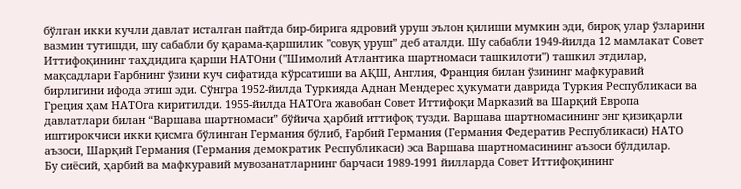бўлган икки кучли давлат исталган пайтда бир-бирига ядровий уруш эълон қилиши мумкин эди, бироқ улар ўзларини вазмин тутишди, шу сабабли бу қарама-қаршилик "совуқ уруш” деб аталди. Шу сабабли 1949-йилда 12 мамлакат Совет Иттифоқининг таҳдидига қарши НАТОни ("Шимолий Атлантика шартномаси ташкилоти") ташкил этдилар, мақсадлари Ғарбнинг ўзини куч сифатида кўрсатиши ва АҚШ, Англия, Франция билан ўзининг мафкуравий бирлигини ифода этиш эди. Сўнгра 1952-йилда Туркияда Aднан Мендерес ҳукумати даврида Туркия Республикаси ва Греция ҳам НАТОга киритилди. 1955-йилда НАТОга жавобан Совет Иттифоқи Марказий ва Шарқий Европа давлатлари билан “Варшава шартномаси” бўйича ҳарбий иттифоқ тузди. Варшава шартномасининг энг қизиқарли иштирокчиси икки қисмга бўлинган Германия бўлиб, Ғарбий Германия (Германия Федератив Республикаси) НАТО аъзоси, Шарқий Германия (Германия демократик Республикаси) эса Варшава шартномасининг аъзоси бўлдилар.
Бу сиёсий, ҳарбий ва мафкуравий мувозанатларнинг барчаси 1989-1991 йилларда Совет Иттифоқининг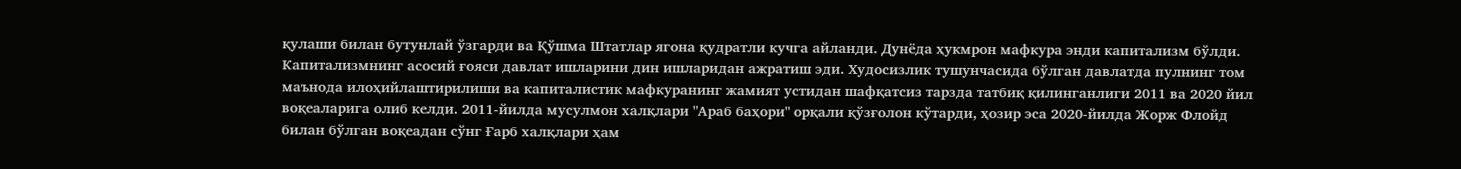қулаши билан бутунлай ўзгарди ва Қўшма Штатлар ягона қудратли кучга айланди. Дунёда ҳукмрон мафкура энди капитализм бўлди. Капитализмнинг асосий ғояси давлат ишларини дин ишларидан ажратиш эди. Худосизлик тушунчасида бўлган давлатда пулнинг том маънода илоҳийлаштирилиши ва капиталистик мафкуранинг жамият устидан шафқатсиз тарзда татбиқ қилинганлиги 2011 ва 2020 йил воқеаларига олиб келди. 2011-йилда мусулмон халқлари "Араб баҳори" орқали қўзғолон кўтарди, ҳозир эса 2020-йилда Жорж Флойд билан бўлган воқеадан сўнг Ғарб халқлари ҳам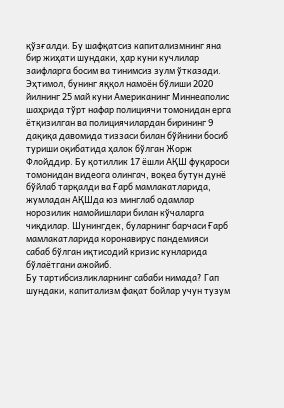қўзғалди. Бу шафқатсиз капитализмнинг яна бир жиҳати шундаки, ҳар куни кучлилар заифларга босим ва тинимсиз зулм ўтказади. Эҳтимол, бунинг яққол намоён бўлиши 2020 йилнинг 25 май куни Американинг Mиннеаполис шаҳрида тўрт нафар полициячи томонидан ерга ётқизилган ва полициячилардан бирининг 9 дақиқа давомида тиззаси билан бўйнини босиб туриши оқибатида ҳалок бўлган Жорж Флойддир. Бу қотиллик 17 ёшли АҚШ фуқароси томонидан видеога олингач, воқеа бутун дунё бўйлаб тарқалди ва Ғарб мамлакатларида, жумладан АҚШда юз минглаб одамлар норозилик намойишлари билан кўчаларга чиқдилар. Шунингдек, буларнинг барчаси Ғарб мамлакатларида коронавирус пандемияси сабаб бўлган иқтисодий кризис кунларида бўлаётгани ажойиб.
Бу тартибсизликларнинг сабаби нимада? Гап шундаки, капитализм фақат бойлар учун тузум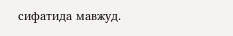сифатида мавжуд.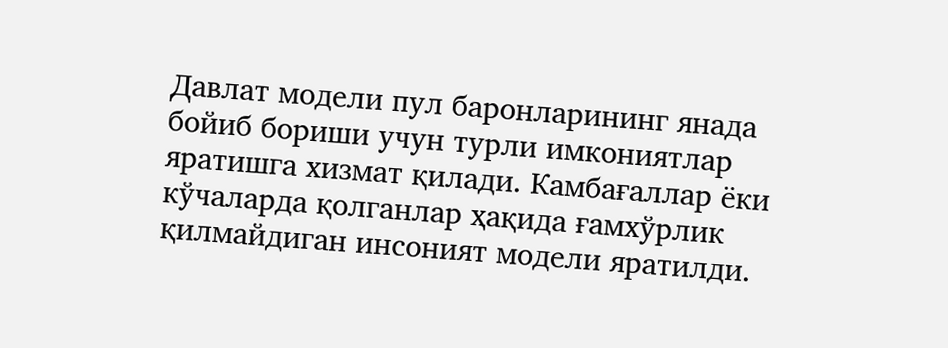Давлат модели пул баронларининг янада бойиб бориши учун турли имкониятлар яратишга хизмат қилади. Камбағаллар ёки кўчаларда қолганлар ҳақида ғамхўрлик қилмайдиган инсоният модели яратилди.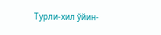Турли-хил ўйин-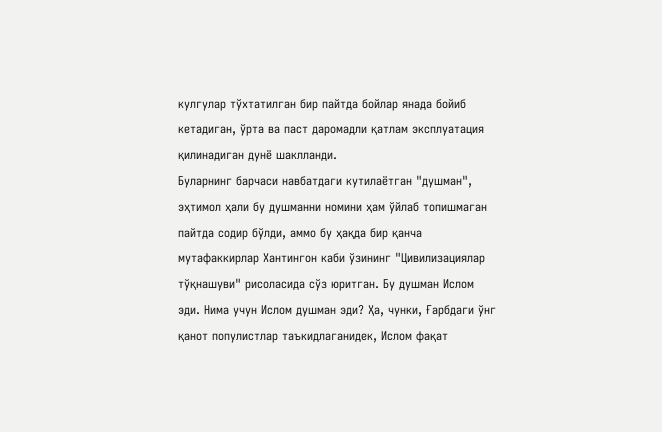кулгулар тўхтатилган бир пайтда бойлар янада бойиб кетадиган, ўрта ва паст даромадли қатлам эксплуатация қилинадиган дунё шаклланди.
Буларнинг барчаси навбатдаги кутилаётган "душман", эҳтимол ҳали бу душманни номини ҳам ўйлаб топишмаган пайтда содир бўлди, аммо бу ҳақда бир қанча мутафаккирлар Хантингон каби ўзининг "Цивилизациялар тўқнашуви" рисоласида сўз юритган. Бу душман Ислом эди. Нима учун Ислом душман эди? Ҳа, чунки, Ғарбдаги ўнг қанот популистлар таъкидлаганидек, Ислом фақат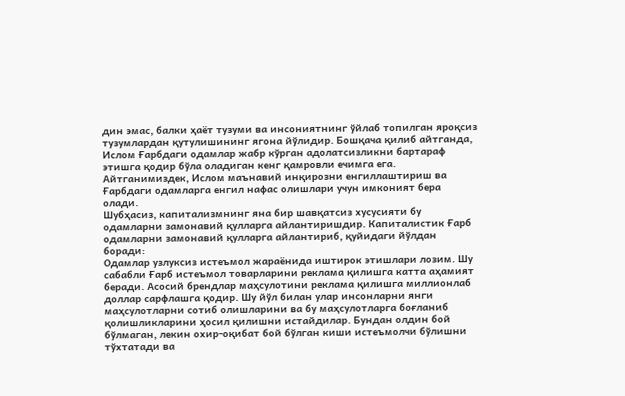дин эмас, балки ҳаёт тузуми ва инсониятнинг ўйлаб топилган яроқсиз тузумлардан қутулишининг ягона йўлидир. Бошқача қилиб айтганда, Ислом Ғарбдаги одамлар жабр кўрган адолатсизликни бартараф этишга қодир бўла оладиган кенг қамровли ечимга ега. Айтганимиздек, Ислом маънавий инқирозни енгиллаштириш ва Ғарбдаги одамларга енгил нафас олишлари учун имконият бера олади.
Шубҳасиз, капитализмнинг яна бир шавқатсиз хусусияти бу одамларни замонавий қулларга айлантиришдир. Капиталистик Ғарб одамларни замонавий қулларга айлантириб, қуйидаги йўлдан боради:
Одамлар узлуксиз истеъмол жараёнида иштирок этишлари лозим. Шу сабабли Ғарб истеъмол товарларини реклама қилишга катта аҳамият беради. Асосий брендлар маҳсулотини реклама қилишга миллионлаб доллар сарфлашга қодир. Шу йўл билан улар инсонларни янги маҳсулотларни сотиб олишларини ва бу маҳсулотларга боғланиб қолишликларини ҳосил қилишни истайдилар. Бундан олдин бой бўлмаган, лекин охир-оқибат бой бўлган киши истеъмолчи бўлишни тўхтатади ва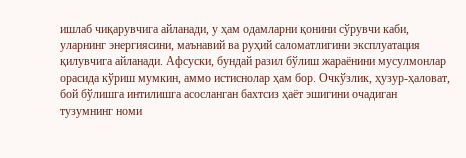ишлаб чиқарувчига айланади, у ҳам одамларни қонини сўрувчи каби, уларнинг энергиясини, маънавий ва руҳий саломатлигини эксплуатация қилувчига айланади. Афсуски, бундай разил бўлиш жараёнини мусулмонлар орасида кўриш мумкин, аммо истиснолар ҳам бор. Очкўзлик, ҳузур-ҳаловат, бой бўлишга интилишга асосланган бахтсиз ҳаёт эшигини очадиган тузумнинг номи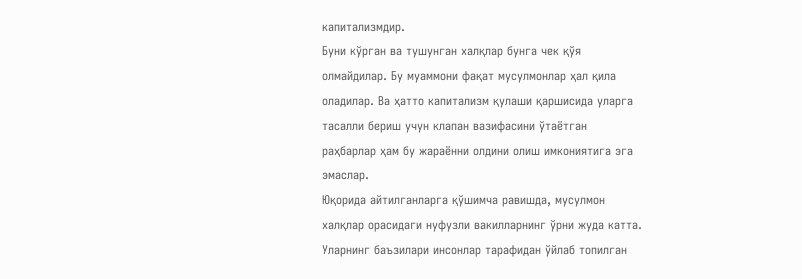капитализмдир.
Буни кўрган ва тушунган халқлар бунга чек қўя олмайдилар. Бу муаммони фақат мусулмонлар ҳал қила оладилар. Ва ҳатто капитализм қулаши қаршисида уларга тасалли бериш учун клапан вазифасини ўтаётган раҳбарлар ҳам бу жараённи олдини олиш имкониятига эга эмаслар.
Юқорида айтилганларга қўшимча равишда, мусулмон халқлар орасидаги нуфузли вакилларнинг ўрни жуда катта. Уларнинг баъзилари инсонлар тарафидан ўйлаб топилган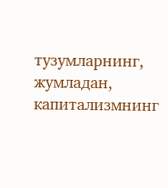тузумларнинг, жумладан, капитализмнинг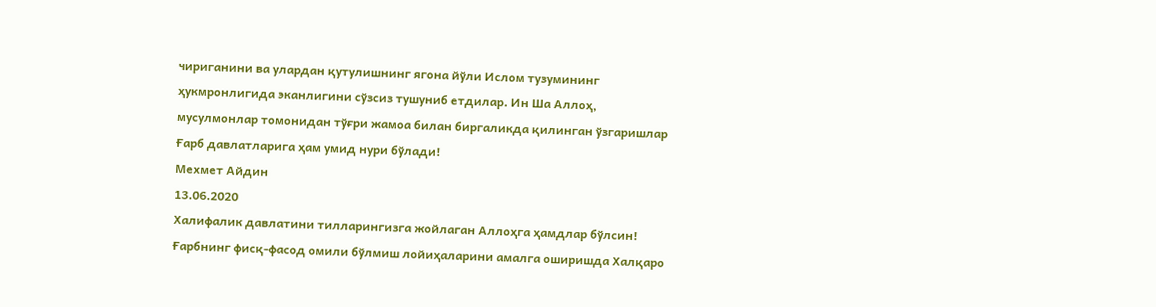чириганини ва улардан қутулишнинг ягона йўли Ислом тузумининг ҳукмронлигида эканлигини сўзсиз тушуниб етдилар. Ин Ша Аллоҳ, мусулмонлар томонидан тўғри жамоа билан биргаликда қилинган ўзгаришлар Ғарб давлатларига ҳам умид нури бўлади!
Мехмет Айдин
13.06.2020
Халифалик давлатини тилларингизга жойлаган Аллоҳга ҳамдлар бўлсин!
Ғарбнинг фисқ-фасод омили бўлмиш лойиҳаларини амалга оширишда Халқаро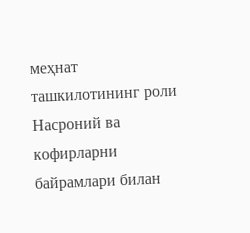меҳнат ташкилотининг роли
Насроний ва кофирларни байрамлари билан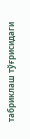табриклаш тўғрисидаги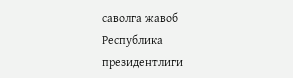саволга жавоб
Республика президентлиги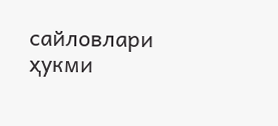сайловлари ҳукми